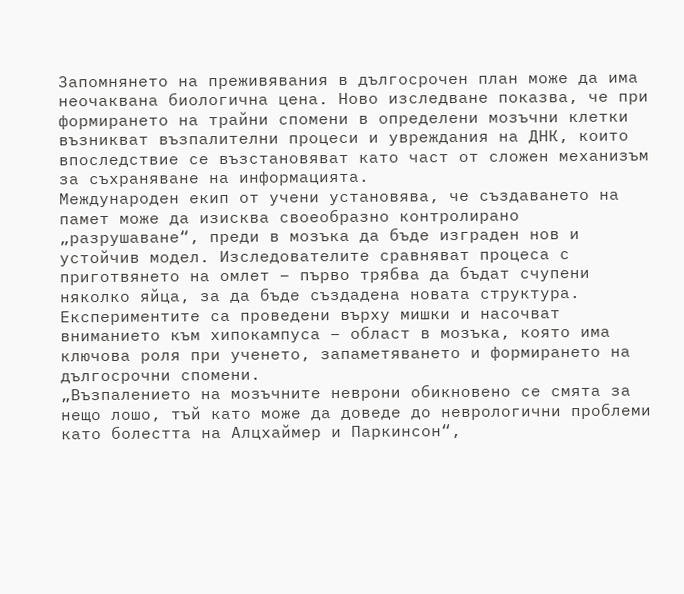Запомнянето на преживявания в дългосрочен план може да има неочаквана биологична цена. Ново изследване показва, че при формирането на трайни спомени в определени мозъчни клетки възникват възпалителни процеси и увреждания на ДНК, които впоследствие се възстановяват като част от сложен механизъм за съхраняване на информацията.
Международен екип от учени установява, че създаването на памет може да изисква своеобразно контролирано „разрушаване“, преди в мозъка да бъде изграден нов и устойчив модел. Изследователите сравняват процеса с приготвянето на омлет – първо трябва да бъдат счупени няколко яйца, за да бъде създадена новата структура.
Експериментите са проведени върху мишки и насочват вниманието към хипокампуса – област в мозъка, която има ключова роля при ученето, запаметяването и формирането на дългосрочни спомени.
„Възпалението на мозъчните неврони обикновено се смята за нещо лошо, тъй като може да доведе до неврологични проблеми като болестта на Алцхаймер и Паркинсон“,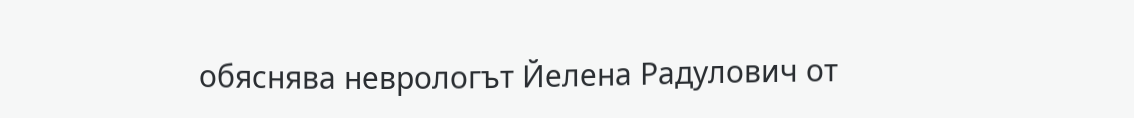обяснява неврологът Йелена Радулович от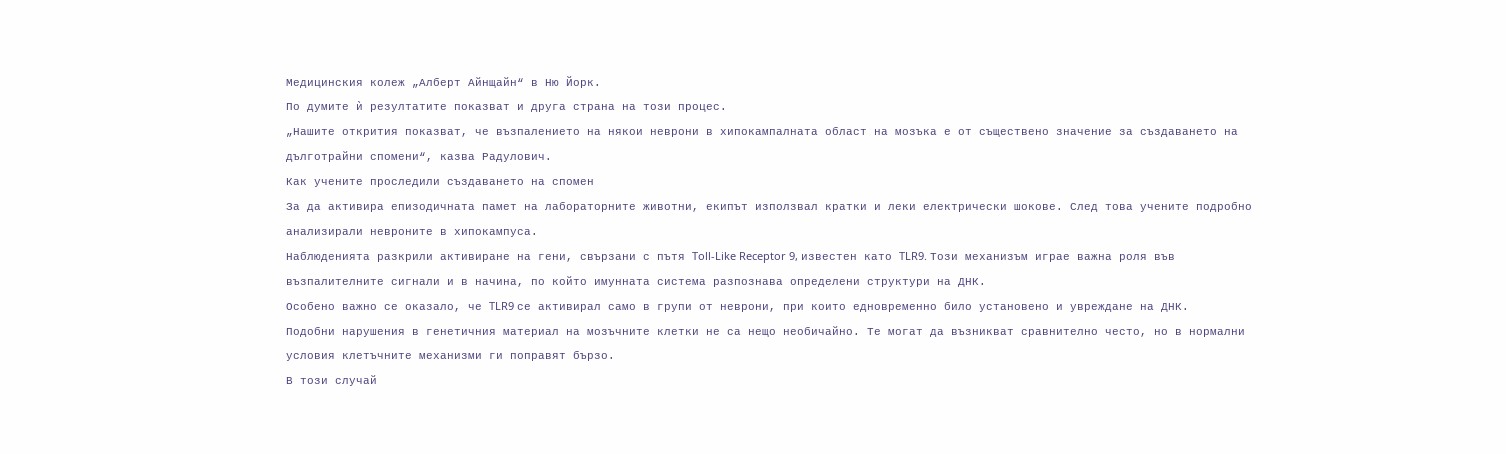Медицинския колеж „Алберт Айнщайн“ в Ню Йорк.
По думите ѝ резултатите показват и друга страна на този процес.
„Нашите открития показват, че възпалението на някои неврони в хипокампалната област на мозъка е от съществено значение за създаването на дълготрайни спомени“, казва Радулович.
Как учените проследили създаването на спомен
За да активира епизодичната памет на лабораторните животни, екипът използвал кратки и леки електрически шокове. След това учените подробно анализирали невроните в хипокампуса.
Наблюденията разкрили активиране на гени, свързани с пътя Toll-Like Receptor 9, известен като TLR9. Този механизъм играе важна роля във възпалителните сигнали и в начина, по който имунната система разпознава определени структури на ДНК.
Особено важно се оказало, че TLR9 се активирал само в групи от неврони, при които едновременно било установено и увреждане на ДНК.
Подобни нарушения в генетичния материал на мозъчните клетки не са нещо необичайно. Те могат да възникват сравнително често, но в нормални условия клетъчните механизми ги поправят бързо.
В този случай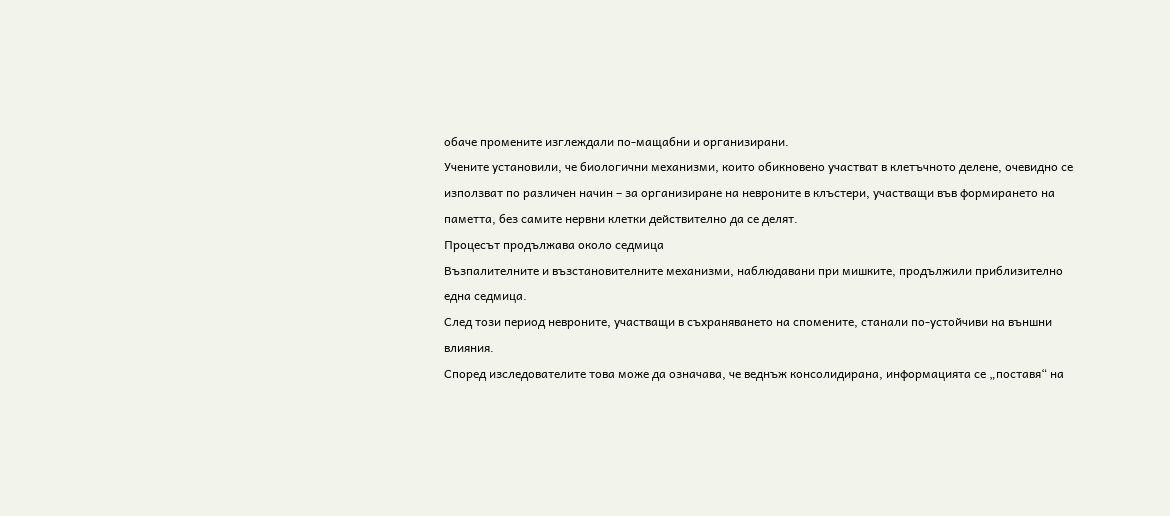обаче промените изглеждали по-мащабни и организирани.
Учените установили, че биологични механизми, които обикновено участват в клетъчното делене, очевидно се използват по различен начин – за организиране на невроните в клъстери, участващи във формирането на паметта, без самите нервни клетки действително да се делят.
Процесът продължава около седмица
Възпалителните и възстановителните механизми, наблюдавани при мишките, продължили приблизително една седмица.
След този период невроните, участващи в съхраняването на спомените, станали по-устойчиви на външни влияния.
Според изследователите това може да означава, че веднъж консолидирана, информацията се „поставя“ на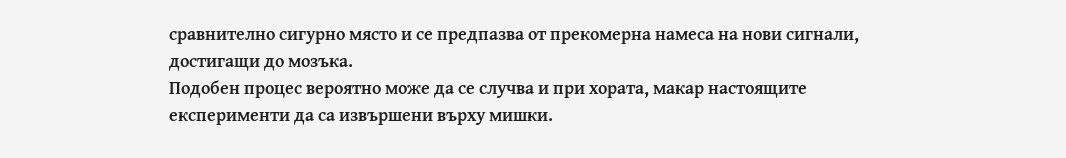сравнително сигурно място и се предпазва от прекомерна намеса на нови сигнали, достигащи до мозъка.
Подобен процес вероятно може да се случва и при хората, макар настоящите експерименти да са извършени върху мишки.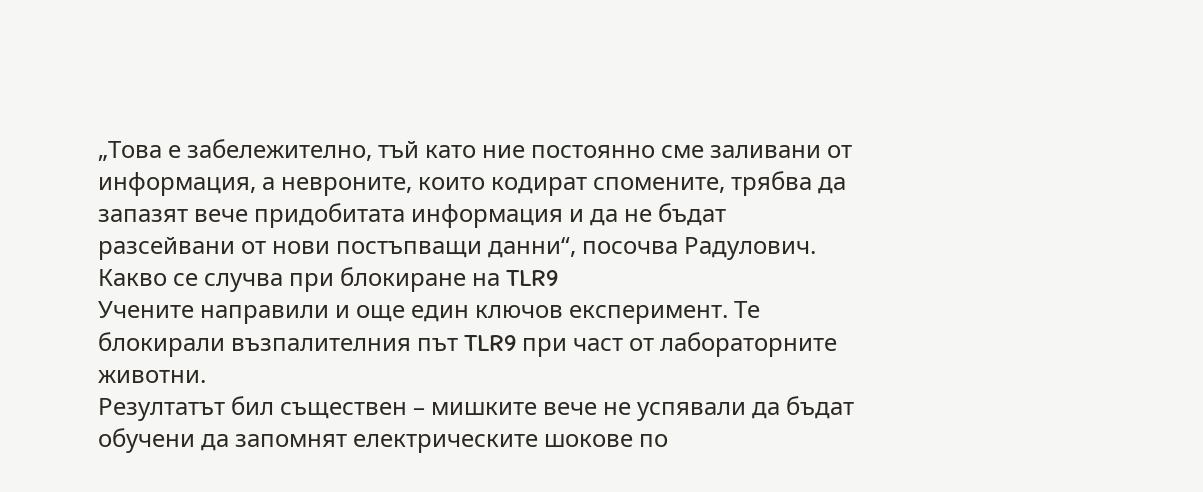„Това е забележително, тъй като ние постоянно сме заливани от информация, а невроните, които кодират спомените, трябва да запазят вече придобитата информация и да не бъдат разсейвани от нови постъпващи данни“, посочва Радулович.
Какво се случва при блокиране на TLR9
Учените направили и още един ключов експеримент. Те блокирали възпалителния път TLR9 при част от лабораторните животни.
Резултатът бил съществен – мишките вече не успявали да бъдат обучени да запомнят електрическите шокове по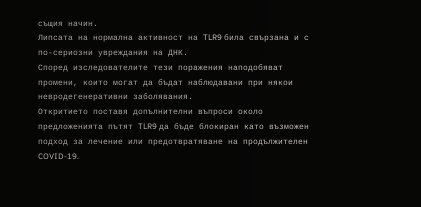същия начин.
Липсата на нормална активност на TLR9 била свързана и с по-сериозни увреждания на ДНК.
Според изследователите тези поражения наподобяват промени, които могат да бъдат наблюдавани при някои невродегенеративни заболявания.
Откритието поставя допълнителни въпроси около предложенията пътят TLR9 да бъде блокиран като възможен подход за лечение или предотвратяване на продължителен COVID-19.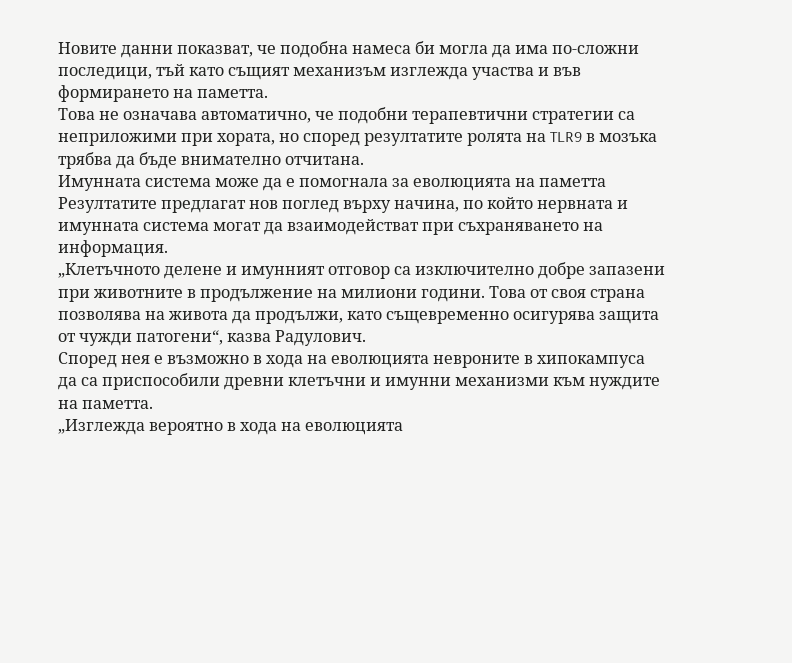Новите данни показват, че подобна намеса би могла да има по-сложни последици, тъй като същият механизъм изглежда участва и във формирането на паметта.
Това не означава автоматично, че подобни терапевтични стратегии са неприложими при хората, но според резултатите ролята на TLR9 в мозъка трябва да бъде внимателно отчитана.
Имунната система може да е помогнала за еволюцията на паметта
Резултатите предлагат нов поглед върху начина, по който нервната и имунната система могат да взаимодействат при съхраняването на информация.
„Клетъчното делене и имунният отговор са изключително добре запазени при животните в продължение на милиони години. Това от своя страна позволява на живота да продължи, като същевременно осигурява защита от чужди патогени“, казва Радулович.
Според нея е възможно в хода на еволюцията невроните в хипокампуса да са приспособили древни клетъчни и имунни механизми към нуждите на паметта.
„Изглежда вероятно в хода на еволюцията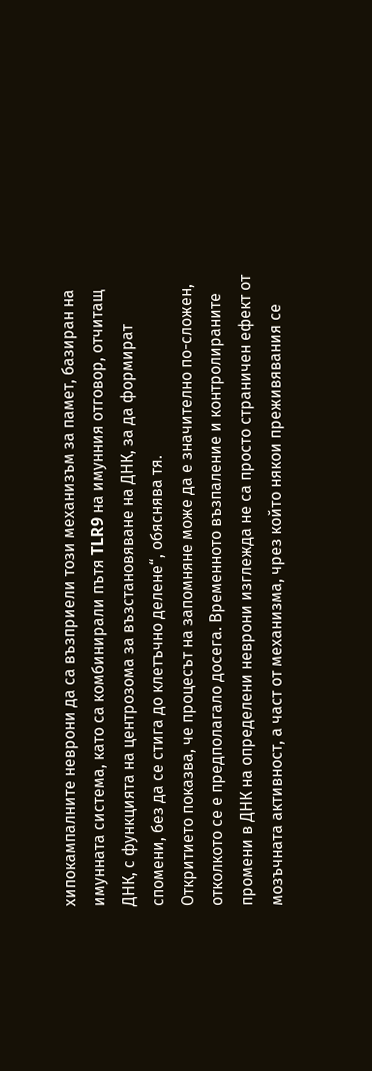хипокампалните неврони да са възприели този механизъм за памет, базиран на имунната система, като са комбинирали пътя TLR9 на имунния отговор, отчитащ ДНК, с функцията на центрозома за възстановяване на ДНК, за да формират спомени, без да се стига до клетъчно делене“, обяснява тя.
Откритието показва, че процесът на запомняне може да е значително по-сложен, отколкото се е предполагало досега. Временното възпаление и контролираните промени в ДНК на определени неврони изглежда не са просто страничен ефект от мозъчната активност, а част от механизма, чрез който някои преживявания се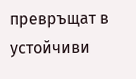превръщат в устойчиви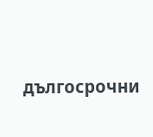дългосрочни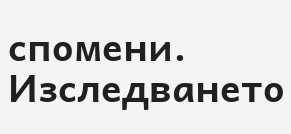спомени.
Изследването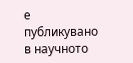е публикувано в научното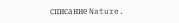списание Nature.